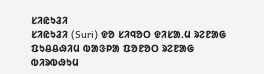ᱥᱤᱭᱩᱲᱤ
ᱥᱤᱭᱩᱲᱤ (Suri) ᱫᱚ ᱥᱤᱧᱚᱛ ᱫᱤᱥᱟᱹᱢ ᱨᱮᱱᱟᱜ ᱯᱩᱪᱪᱷᱤᱢ ᱵᱟᱝᱞᱟ ᱯᱚᱱᱚᱛ ᱨᱮᱱᱟᱜ ᱵᱤᱨᱵᱷᱩᱢ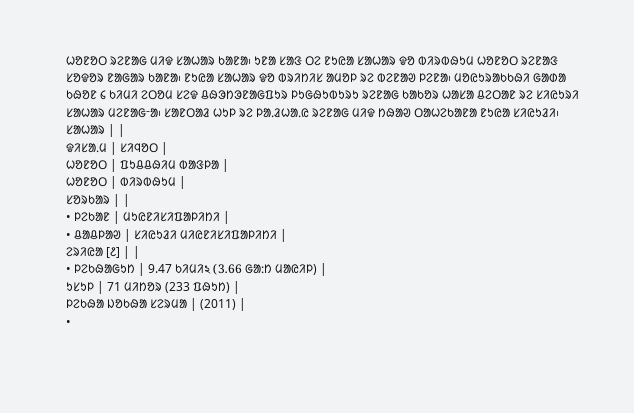ᱦᱚᱱᱚᱛ ᱨᱮᱱᱟᱜ ᱢᱤᱫ ᱥᱟᱦᱟᱨ ᱠᱟᱱᱟ᱾ ᱩᱱᱟ ᱥᱟᱝ ᱛᱮ ᱱᱩᱭᱟ ᱥᱟᱦᱟᱨ ᱫᱚ ᱵᱤᱨᱵᱷᱩᱢ ᱦᱚᱱᱚᱛ ᱨᱮᱱᱟᱝ ᱥᱚᱫᱚᱨ ᱱᱟᱜᱟᱨ ᱠᱟᱱᱟ᱾ ᱱᱩᱭᱟ ᱥᱟᱦᱟᱨ ᱫᱚ ᱵᱨᱤᱴᱤᱥ ᱟᱢᱚᱞ ᱨᱮ ᱵᱮᱱᱟᱣ ᱞᱮᱱᱟ᱾ ᱢᱚᱭᱩᱨᱟᱠᱠᱷᱤ ᱜᱟᱰᱟ ᱠᱷᱚᱱ ᱔ ᱠᱤᱢᱤ ᱮᱛᱚᱢ ᱥᱮᱫ ᱪᱷᱳᱴᱳᱱᱟᱜᱯᱩᱨ ᱞᱩᱜᱷᱩᱵᱩᱨᱩ ᱨᱮᱱᱟᱜ ᱠᱟᱠᱚᱨ ᱦᱟᱥᱟ ᱪᱮᱛᱟᱱ ᱨᱮ ᱥᱤᱭᱩᱨᱤ ᱥᱟᱦᱟᱨ ᱢᱮᱱᱟᱜᱼᱟ᱾ ᱥᱟᱱᱛᱟᱲ ᱦᱩᱞ ᱨᱮ ᱞᱟᱹᱲᱦᱟᱹᱭ ᱨᱮᱱᱟᱜ ᱢᱤᱫ ᱴᱷᱟᱣ ᱛᱟᱦᱮᱠᱟᱱᱟ ᱱᱩᱭᱟ ᱥᱤᱭᱩᱲᱤ᱾
ᱥᱟᱦᱟᱨ | |
ᱫᱤᱥᱟᱹᱢ | ᱥᱤᱧᱚᱛ |
ᱦᱚᱱᱚᱛ | ᱯᱩᱪᱪᱷᱤᱢ ᱵᱟᱝᱞᱟ |
ᱦᱚᱱᱚᱛ | ᱵᱤᱨᱵᱷᱩᱢ |
ᱥᱚᱨᱠᱟᱨ | |
• ᱞᱮᱠᱟᱱ | ᱢᱩᱭᱱᱤᱥᱤᱯᱟᱞᱤᱴᱤ |
• ᱪᱟᱪᱞᱟᱣ | ᱥᱤᱭᱩᱲᱤ ᱢᱤᱭᱱᱤᱥᱤᱯᱟᱞᱤᱴᱤ |
ᱮᱨᱤᱭᱟ [᱒] | |
• ᱞᱮᱠᱷᱟᱜᱩᱴ | 9.47 ᱠᱤᱢᱤ২ (3.66 ᱜᱟᱺᱴ ᱢᱟᱭᱤᱞ) |
ᱩᱥᱩᱞ | 71 ᱢᱤᱴᱚᱨ (233 ᱯᱷᱩᱴ) |
ᱞᱮᱠᱷᱟ ᱡᱚᱠᱷᱟ ᱥᱮᱨᱢᱟ | (2011) |
•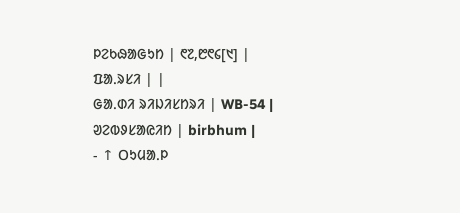ᱞᱮᱠᱷᱟᱜᱩᱴ | ᱖᱗,᱘᱖᱔[᱑] |
ᱯᱟᱹᱨᱥᱤ | |
ᱜᱟᱹᱰᱤ ᱨᱤᱡᱤᱥᱴᱨᱤ | WB-54 |
ᱣᱮᱵᱽᱥᱟᱭᱤᱴ | birbhum |
- ↑ ᱛᱩᱢᱟᱹᱞ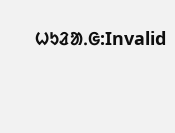ᱦᱩᱲᱟᱹᱜ:Invalid